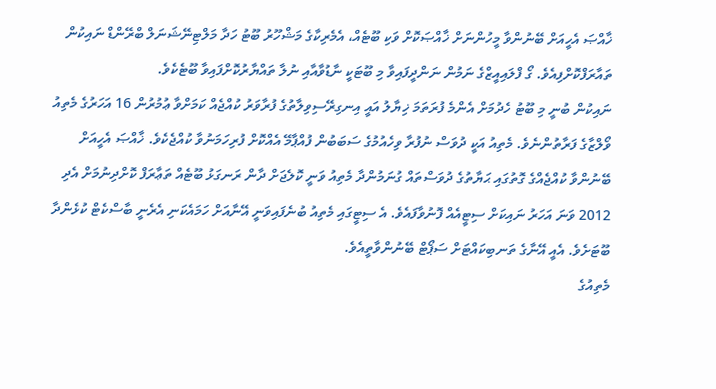ޚާއްޞަ އެހީއަށް ބޭނުންވާ މީހުންނަށް ޚާއްޞަކޮށް ވަކި ބޫޓެއް، އެމެރިކާގެ މަޝްހޫރު ބޫޓު ހަދާ މަލްޓިނޭޝަނަލް ބްރޭންޑް ނައިކުން ތައާރަފްކޮށްފިއެވެ. ގޯ ފްލައިއީޒްގެ ނަމުން ނަންދީފައިވާ މި ބޫޓަކީ ނާޑުވާއާއި ނުލާ ތައްޔާރުކޮށްފައިވާ ބޫޓެކެވެ.
ނައިކުން ބުނީ މި ބޫޓު ހެދުމަށް އެންމެ ފުރަތަމަ ޚިޔާލު އައީ އިނގިރޭސިވިލާތުގެ ފުރާވަރު ކުއްޖެއް ކަމަށްވާ ޢުމުރުން 16 އަހަރުގެ މެތިއު ވޯލްޒާގެ ފަރާތުންނެވެ. މެތިއު އަކީ ދުވަސް ނުފުރާ ވިހެއުމުގެ ސަބަބުން ފުއްޕާމޭ އެއްކޮށް ފުރިހަމަނުވާ ކުއްޖެކެވެ. ޚާއްޞަ އެހީއަށް ބޭނުންވާ ކުއްޖެއްގެ ގޮތުގައި ޙަޔާތުގެ ދުވަސްތައް ގުނަމުންދާ މެތިއު ވަނީ ކޮލެޖަށް ދާން ރަނގަޅު ބޫޓެއް ތަޢާރަފް ކޮށްދިނުމަށް އެދި 2012 ވަނަ އަހަރު ނައިކަށް ސިޓީއެއް ފޮނުވާފައެވެ. އެ ސިޓީގައި މެތިއު ބުނެފައިވަނީ އޭނާއަށް ހަމައެކަނި އެރެނީ ބާސްކެޓް ކުޅެންދާ ބޫޓަށެވެ. އެއީ އޭނާގެ ތަނބިކައްޓަށް ސަޕޯޓް ބޭނުންވާތީއެވެ.
މެތިއުގެ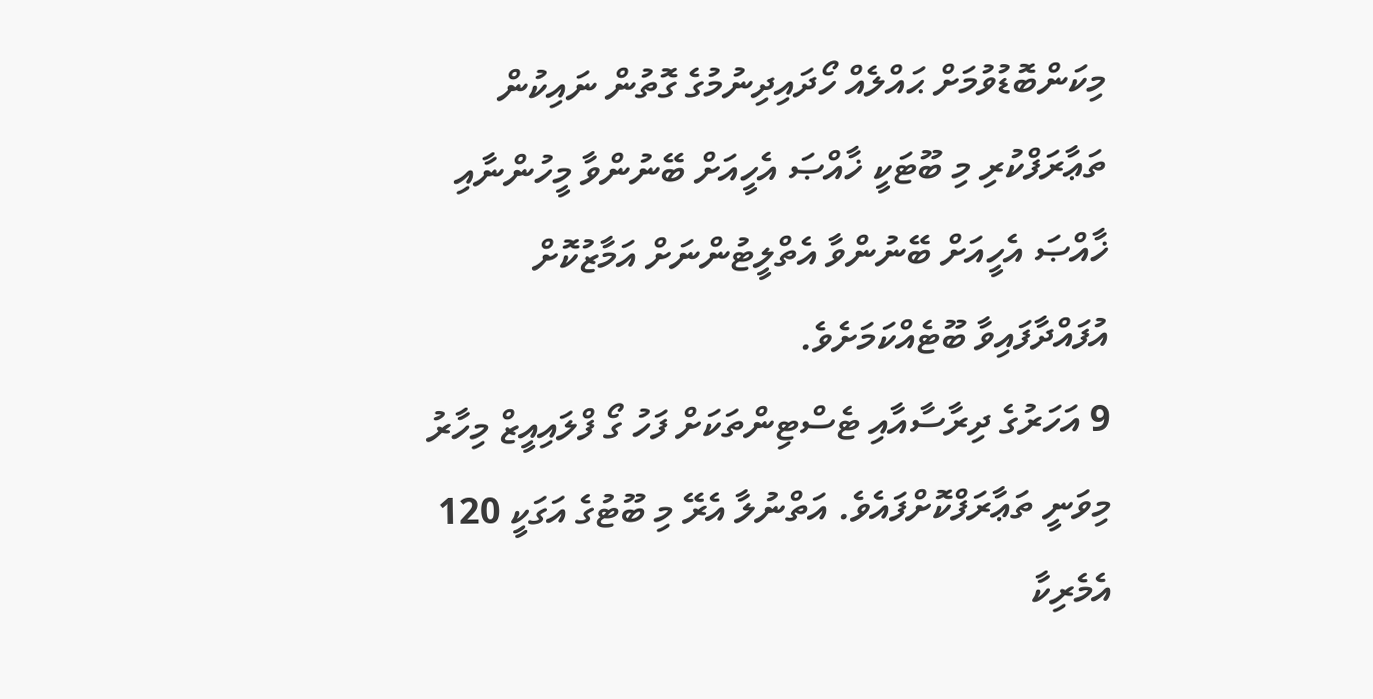މިކަންބޮޑުވުމަށް ޙައްލެއް ހޯދައިދިނުމުގެ ގޮތުން ނައިކުން ތަޢާރަފްކުރި މި ބޫޓަކީ ޚާއްޞަ އެހީއަށް ބޭނުންވާ މީހުންނާއި ޚާއްޞަ އެހީއަށް ބޭނުންވާ އެތްލީޓުންނަށް އަމާޒުކޮށް އުފައްދާފައިވާ ބޫޓެއްކަމަށެވެ.
9 އަހަރުގެ ދިރާސާއާއި ޓެސްޓިންތަކަށް ފަހު ގޯ ފްލައިއީޒް މިހާރު މިވަނީ ތަޢާރަފްކޮށްފައެވެ. އަތްނުލާ އެރޭ މި ބޫޓުގެ އަގަކީ 120 އެމެރިކާ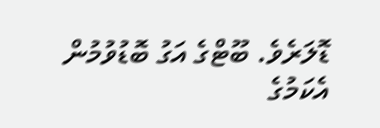ޑޮލަރެވެ. ބޫޓްގެ އަގު ބޮޑުވުމުން އެކަމުގެ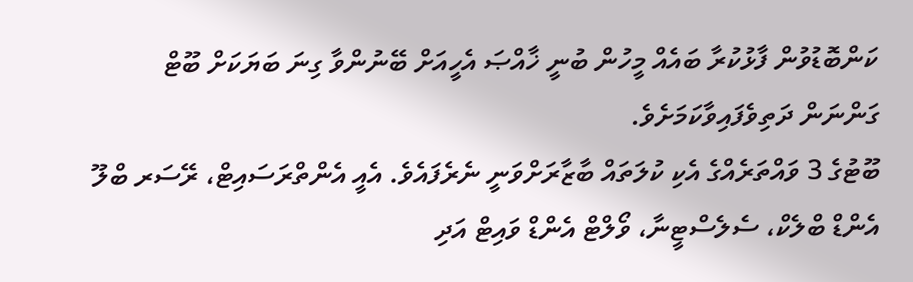ކަންބޮޑުވުން ފާޅުކުރާ ބައެއް މީހުން ބުނީ ޚާއްޞަ އެހީއަށް ބޭނުންވާ ގިނަ ބަޔަކަށް ބޫޓް ގަންނަން ދަތިވެފައިވާކަމަށެވެ.
ބޫޓުގެ 3 ވައްތަރެއްގެ އެކި ކުލަތައް ބާޒާރަށްވަނީ ނެރެފައެވެ. އެއީ އެންތްރަސައިޓް، ރޭސަރ ބްލޫ އެންޑް ބްލެކް، ސެލެސްޓީނާ، ވޯލްޓް އެންޑް ވައިޓް އަދި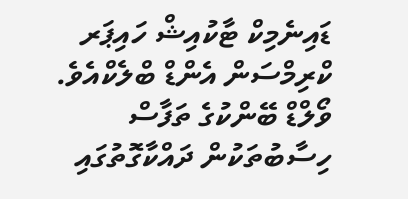ޑައިނެމިކް ޓާކުއިޝް ހައިޕަރ ކްރިމްސަން އެންޑް ބްލެކްއެވެ.
ވޯލްޑް ބޭންކުގެ ތަފާސް ހިސާބުތަކުން ދައްކާގޮތުގައި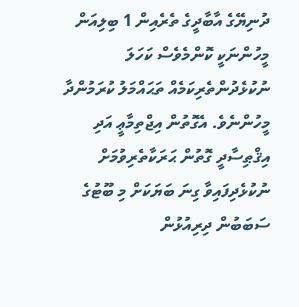ދުނިޔޭގެ އާބާދީގެ ތެރެއިން 1 ބިލިއަން މީހުންނަކީ ކޮންމެވެސް ކަހަލަ ނުކުޅެދުންތެރިކަމެއް ތަޙައްމަލު ކުރަމުންދާ މީހުންނެވެ. އެގޮތުން އިޖްތިމާޢީ އަދި އިޤްޠިސާދީ ގޮތުން ޙަރަކާތެރިވުމަށް ނުކުޅެދިފައިވާ ގިނަ ބަޔަކަށް މި ބޫޓުގެ ސަބަބުން ދިރިއުޅުން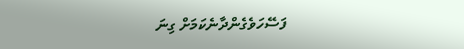ފަސޭހަވެގެންދާނެކަމަށް ގިނަ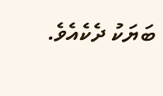ބަޔަކު ދެކެއެވެ.